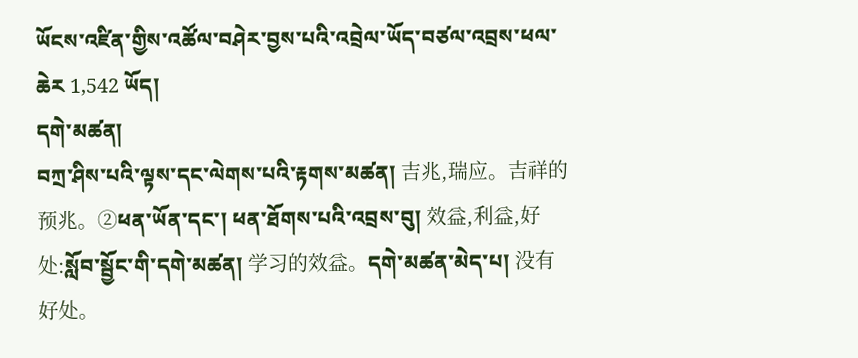ཡོངས་འཛིན་གྱིས་འཚོལ་བཤེར་བྱས་པའི་འབྲེལ་ཡོད་བཙལ་འབྲས་ཕལ་ཆེར 1,542 ཡོད།
དགེ་མཚན།
བཀྲ་ཤིས་པའི་ལྟས་དང་ལེགས་པའི་རྟགས་མཚན། 吉兆,瑞应。吉祥的预兆。②ཕན་ཡོན་དང་། ཕན་ཐོགས་པའི་འབྲས་བུ། 效益,利益,好处:སློབ་སྦྱོང་གི་དགེ་མཚན། 学习的效益。དགེ་མཚན་མེད་པ། 没有好处。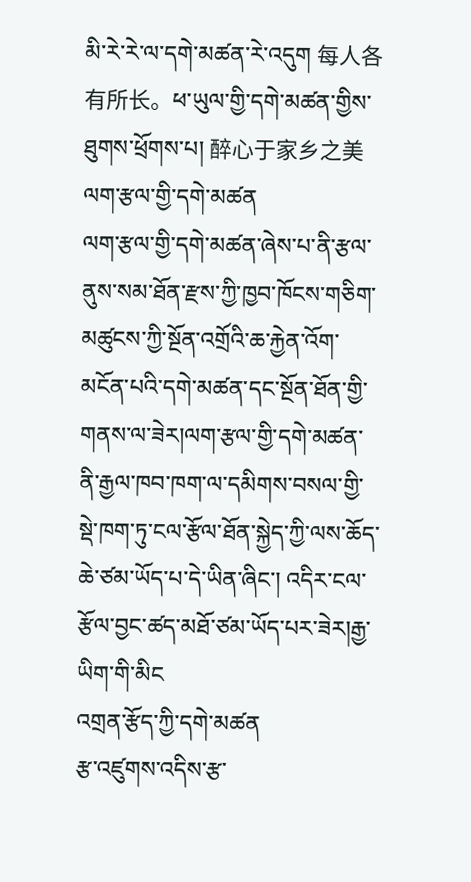མི་རེ་རེ་ལ་དགེ་མཚན་རེ་འདུག 每人各有所长。ཕ་ཡུལ་གྱི་དགེ་མཚན་གྱིས་ཐུགས་ཕྲོགས་པ། 醉心于家乡之美
ལག་རྩལ་གྱི་དགེ་མཚན
ལག་རྩལ་གྱི་དགེ་མཚན་ཞེས་པ་ནི་རྩལ་ནུས་སམ་ཐོན་རྫས་ཀྱི་ཁྱབ་ཁོངས་གཅིག་མཚུངས་ཀྱི་སྔོན་འགྲོའི་ཆ་རྐྱེན་འོག་མངོན་པའི་དགེ་མཚན་དང་སྔོན་ཐོན་གྱི་གནས་ལ་ཟེར།ལག་རྩལ་གྱི་དགེ་མཚན་ནི་རྒྱལ་ཁབ་ཁག་ལ་དམིགས་བསལ་གྱི་སྡེ་ཁག་ཏུ་ངལ་རྩོལ་ཐོན་སྐྱེད་ཀྱི་ལས་ཆོད་ཆེ་ཙམ་ཡོད་པ་དེ་ཡིན་ཞིང་། འདིར་ངལ་རྩོལ་བྱང་ཚད་མཐོ་ཙམ་ཡོད་པར་ཟེར།རྒྱ་ཡིག་གི་མིང
འགྲན་རྩོད་ཀྱི་དགེ་མཚན
རྩ་འཛུགས་འདིས་རྩ་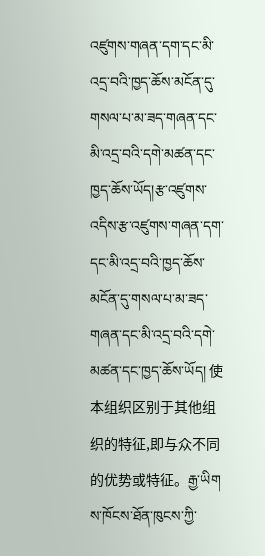འཛུགས་གཞན་དག་དང་མི་འདྲ་བའི་ཁྱད་ཆོས་མངོན་དུ་གསལ་པ་མ་ཟད་གཞན་དང་མི་འདྲ་བའི་དགེ་མཚན་དང་ཁྱད་ཆོས་ཡོད།རྩ་འཛུགས་འདིས་རྩ་འཛུགས་གཞན་དག་དང་མི་འདྲ་བའི་ཁྱད་ཆོས་མངོན་དུ་གསལ་པ་མ་ཟད་གཞན་དང་མི་འདྲ་བའི་དགེ་མཚན་དང་ཁྱད་ཆོས་ཡོད། 使本组织区别于其他组织的特征,即与众不同的优势或特征。རྒྱ་ཡིག
ས་ཁོངས་ཐོན་ཁུངས་ཀྱི་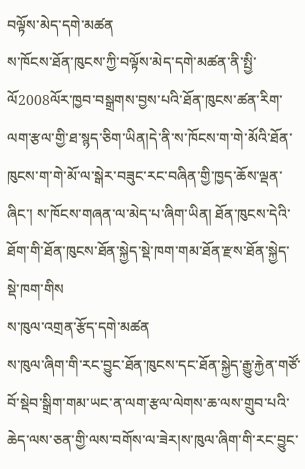བལྟོས་མེད་དགེ་མཚན
ས་ཁོངས་ཐོན་ཁུངས་ཀྱི་བལྟོས་མེད་དགེ་མཚན་ནི་སྤྱི་ལོ2008ལོར་ཁྱབ་བསྒྲགས་བྱས་པའི་ཐོན་ཁུངས་ཚན་རིག་ལག་རྩལ་གྱི་ཐ་སྙད་ཅིག་ཡིན།དེ་ནི་ས་ཁོངས་ག་གེ་མོའི་ཐོན་ཁུངས་ག་གེ་མོ་ལ་སྒེར་བཟུང་རང་བཞིན་གྱི་ཁྱད་ཆོས་ལྡན་ཞིང་། ས་ཁོངས་གཞན་ལ་མེད་པ་ཞིག་ཡིན། ཐོན་ཁུངས་དེའི་ཐོག་གི་ཐོན་ཁུངས་ཐོན་སྐྱེད་སྡེ་ཁག་གམ་ཐོན་རྫས་ཐོན་སྐྱེད་སྡེ་ཁག་གིས
ས་ཁུལ་འགྲན་རྩོད་དགེ་མཚན
ས་ཁུལ་ཞིག་གི་རང་བྱུང་ཐོན་ཁུངས་དང་ཐོན་སྐྱེད་རྒྱུ་རྐྱེན་གཙོ་བོ་སྡེབ་སྒྲིག་གམ་ཡང་ན་ལག་རྩལ་ལེགས་ཆ་ལས་གྲུབ་པའི་ཆེད་ལས་ཅན་གྱི་ལས་བགོས་ལ་ཟེར།ས་ཁུལ་ཞིག་གི་རང་བྱུང་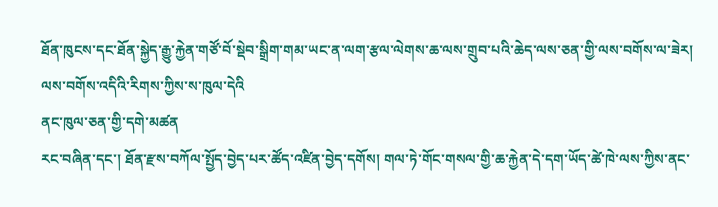ཐོན་ཁུངས་དང་ཐོན་སྐྱེད་རྒྱུ་རྐྱེན་གཙོ་བོ་སྡེབ་སྒྲིག་གམ་ཡང་ན་ལག་རྩལ་ལེགས་ཆ་ལས་གྲུབ་པའི་ཆེད་ལས་ཅན་གྱི་ལས་བགོས་ལ་ཟེར། ལས་བགོས་འདིའི་རིགས་ཀྱིས་ས་ཁུལ་དེའི
ནང་ཁུལ་ཅན་གྱི་དགེ་མཚན
རང་བཞིན་དང་། ཐོན་རྫས་བཀོལ་སྤྱོད་བྱེད་པར་ཚོད་འཛིན་བྱེད་དགོས། གལ་ཏེ་གོང་གསལ་གྱི་ཆ་རྐྱེན་དེ་དག་ཡོད་ཚེ་ཁེ་ལས་ཀྱིས་ནང་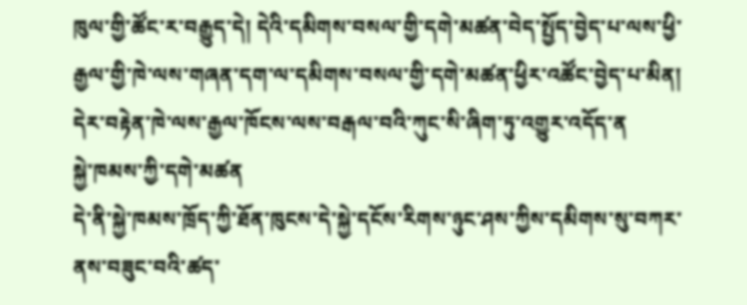ཁུལ་གྱི་ཚོང་ར་བརྒྱུད་དེ། དེའི་དམིགས་བསལ་གྱི་དགེ་མཚན་བེད་སྤྱོད་བྱེད་པ་ལས་ཕྱི་རྒྱལ་གྱི་ཁེ་ལས་གཞན་དག་ལ་དམིགས་བསལ་གྱི་དགེ་མཚན་ཕྱིར་འཚོང་བྱེད་པ་མིན། དེར་བརྟེན་ཁེ་ལས་རྒྱལ་ཁོངས་ལས་བརྒལ་བའི་ཀུང་སི་ཞིག་ཏུ་འགྱུར་འདོད་ན
སྐྱེ་ཁམས་ཀྱི་དགེ་མཚན
དེ་ནི་སྐྱེ་ཁམས་ཁྲོད་ཀྱི་ཐོན་ཁུངས་དེ་སྐྱེ་དངོས་རིགས་ཉུང་ཤས་ཀྱིས་དམིགས་སུ་བཀར་ནས་བཟུང་བའི་ཚད་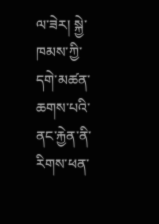ལ་ཟེར། སྐྱེ་ཁམས་ཀྱི་དགེ་མཚན་ཆགས་པའི་ནང་རྐྱེན་ནི་རིགས་ཕན་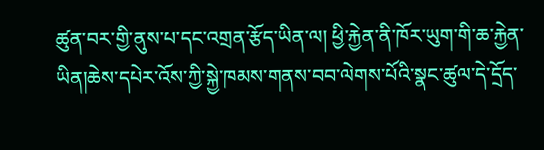ཚུན་བར་གྱི་ནུས་པ་དང་འགྲན་རྩོད་ཡིན་ལ། ཕྱི་རྐྱེན་ནི་ཁོར་ཡུག་གི་ཆ་རྐྱེན་ཡིན།ཆེས་དཔེར་འོས་ཀྱི་སྐྱེ་ཁམས་གནས་བབ་ལེགས་པོའི་སྣང་ཚུལ་དེ་དྲོད་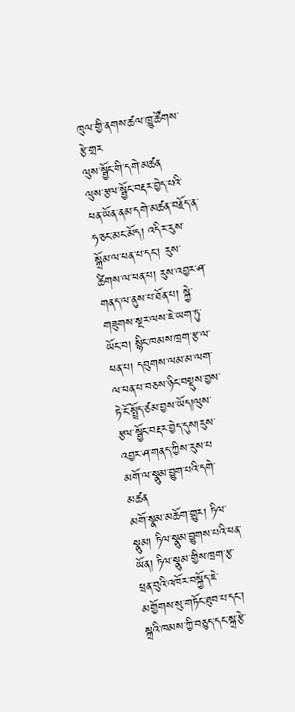ཁུལ་གྱི་ནགས་ཚལ་ཁྱུ་ཚོགས་རྩེ་གྲར
ལུས་སྦྱོང་གི་དགེ་མཚན
ལུས་རྩལ་སྦྱོང་བརྡར་བྱེད་པའི་ཕན་ཡོན་ནམ་དགེ་མཚན་བརྗོད་ན་ཧ་ཅང་མང་མོད། འདིར་རུས་སྒྲོམ་ལ་ཕན་པ་དང་། རུས་ཚིགས་ལ་ཕན་པ། རུས་འབྱར་ཤ་གནད་ལ་ནུས་པ་ཐོན་པ། སྐྱེ་གཟུགས་སྔར་ལས་ཇེ་ཡག་ཏུ་ཡོང་བ། སྙིང་ཁམས་ཁྲག་རྩ་ལ་ཕན་པ། དབུགས་ལམ་མ་ལག་ལ་ཕན་པ་བཅས་ཉིང་བསྡུས་བྱས་ཏེ་ངོ་སྤྲོད་ཙམ་བྱས་ཡོད།ལུས་རྩལ་སྦྱོང་བརྡར་བྱེད་དུས།རུས་འབྱར་ཤ་གནད་ཀྱིས་རུས་པ
མགོ་ལ་སྣུམ་བྱུག་པའི་དགེ་མཚན
མགོ་སྣམ་མཆོག་གྱུར། ཏིལ་སྣུམ། ཏིལ་སྣུམ་བྱུགས་པའི་ཕན་ཡོན། ཏིལ་སྣུམ་གྱིས་ཁྲག་རྩ་ཕྲན་བུའི་འཁོར་བསྐྱོད་ཇེ་མགྱོགས་སུ་གཏོང་ཐུབ་པ་དང་། སྐྲའི་ཁམས་ཀྱི་བཅུད་དང་སྐྲ་རྩེ་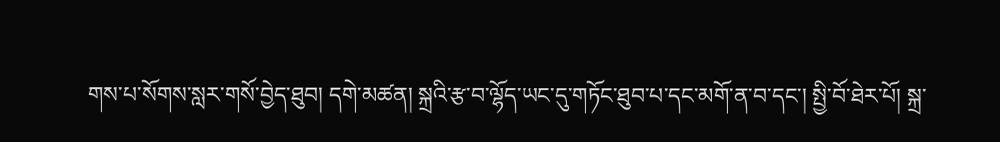གས་པ་སོགས་སླར་གསོ་བྱེད་ཐུབ། དགེ་མཚན། སྐྲའི་རྩ་བ་ལྷོད་ཡང་དུ་གཏོང་ཐུབ་པ་དང་མགོ་ན་བ་དང་། སྤྱི་བོ་ཐེར་པོ། སྐྲ་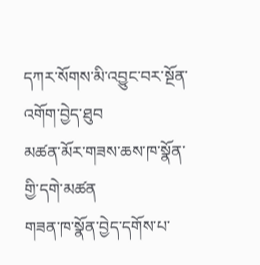དཀར་སོགས་མི་འབྱུང་བར་སྔོན་འགོག་བྱེད་ཐུབ
མཚན་མོར་གཟས་ཆས་ཁ་སྣོན་གྱི་དགེ་མཚན
གཟན་ཁ་སྣོན་བྱེད་དགོས་པ་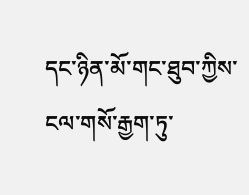དང་ཉིན་མོ་གང་ཐུབ་ཀྱིས་ངལ་གསོ་རྒྱག་ཏུ་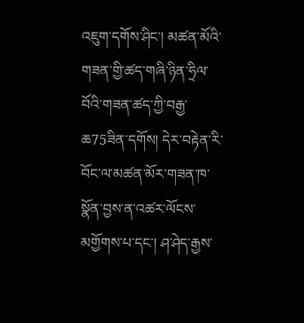འཇུག་དགོས་ཤིང་། མཚན་མོའི་གཟན་གྱི་ཚད་གཞི་ཉིན་ཧྲིལ་བོའི་གཟན་ཚད་ཀྱི་བརྒྱ་ཆ75ཟིན་དགོས། དེར་བརྟེན་རི་བོང་ལ་མཚན་མོར་གཟན་ཁ་སྣོན་བྱས་ན་འཚར་ལོངས་མགྱོགས་པ་དང་། ཤ་ཤེད་རྒྱས་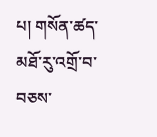པ། གསོན་ཚད་མཐོ་རུ་འགྲོ་བ་བཅས་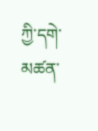ཀྱི་དགེ་མཚན་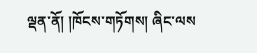ལྡན་ནོ། །ཁོངས་གཏོགས། ཞིང་ལས